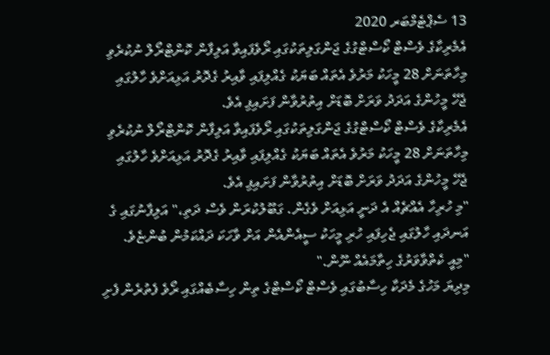13 ސެޕްޓެމްބަރ 2020
އެމެރިކާގެ ވެސްޓް ކޯސްޓްގުގެ ޖަންގަލިތަކުގައި ރޯވެފައިވާ އަލިފާން ކޮންޓްރޯލް ނުކުރެވި މިހާތަނަށް 28 މީހަކު މަރުވެ އެތައް ބަޔަކު ގެއްލިފައި ވާއިރު ގެދޮރު އަޅިއަށްވެ ހާލުގައި ޖެހޭ މީހުންގެ އަދަދު ވަރަށް ބޮޑަށް އިތުރުވާން ފަށައިފި އެވެ.
އެމެރިކާގެ ވެސްޓް ކޯސްޓްގުގެ ޖަންގަލިތަކުގައި ރޯވެފައިވާ އަލިފާން ކޮންޓްރޯލް ނުކުރެވި މިހާތަނަށް 28 މީހަކު މަރުވެ އެތައް ބަޔަކު ގެއްލިފައި ވާއިރު ގެދޮރު އަޅިއަށްވެ ހާލުގައި ޖެހޭ މީހުންގެ އަދަދު ވަރަށް ބޮޑަށް އިތުރުވާން ފަށައިފި އެވެ.
"މި ހުރިހާ އެއްޗެއް އެ ދަނީ އަޅިއަށް ވެގެން. ގަބޫލުކުރަން ވެސް ދަތި،" އަލިފާނުގައި ގެ އަނދައި ހާލުގައި ޖެހިފައި ހުރި މީހަކު ސީއެންއެން އަށް ވާހަކަ ދައްކަމުން ބުންޏެވެ. "މިއީ ކެތްވާވަރުގެ ހިތާމައެއް ނޫން."
މިދިޔަ މަހުގެ މެދަކާ ހިސާބުގައި ވެސްޓް ކޯސްޓްގެ ތިން ހިސާބެއްގައި ރޯވެ ފެތުރެން ފެށި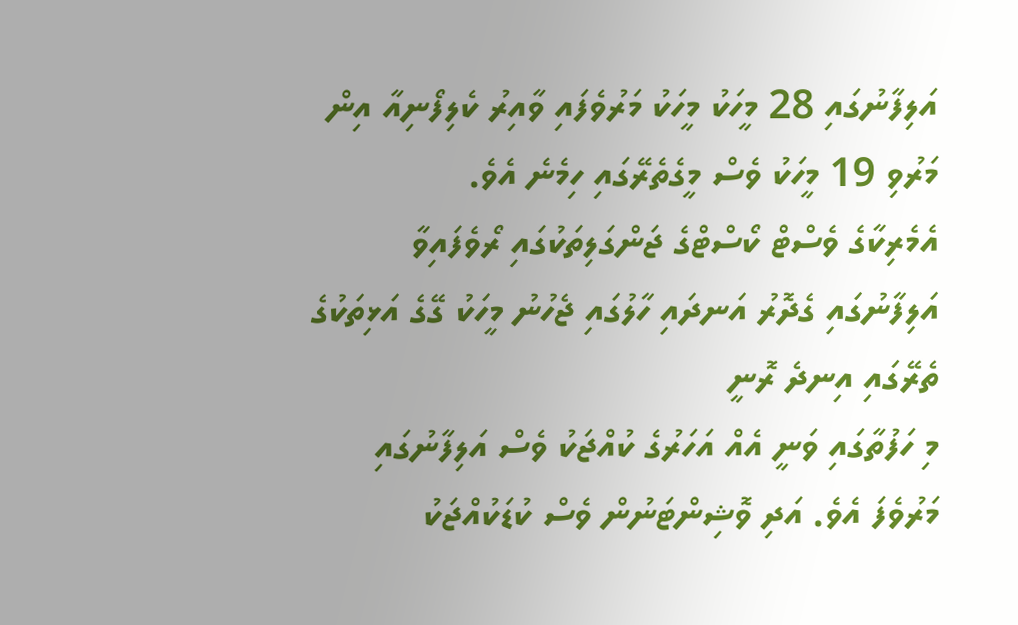އަލިފާނުގައި 28 މީހަކު މީހަކު މަރުވެފައި ވާއިރު ކެލިފޯނިއާ އިން މަރުވި 19 މީހަކު ވެސް މީގެތެރޭގައި ހިމެނެ އެވެ.
އެމެރިކާގެ ވެސްޓް ކޯސްޓްގެ ޖަންގަލިތަކުގައި ރޯވެފައިވާ އަލިފާނުގައި ގެދޮރު އަނދައި ހާލުގައި ޖެހުނު މީހަކު ގޭގެ އަޅިތަކުގެ ތެރޭގައި އިނދެ ރޮނީ
މި ހަފުތާގައި ވަނީ އެއް އަހަރުގެ ކުއްޖަކު ވެސް އަލިފާނުގައި މަރުވެފަ އެވެ. އަދި ވޮޝިންޓަނުން ވެސް ކުޑަކުއްޖަކު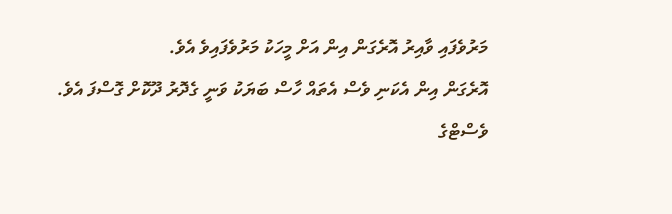މަރުވެފައި ވާއިރު އޮރެގަން އިން އަށް މީހަކު މަރުވެފައިވެ އެވެ.
އޮރެގަން އިން އެކަނި ވެސް އެތައް ހާސް ބަޔަކު ވަނީ ގެދޮރު ދޫކޮށް ގޮސްފަ އެވެ.
ވެސްޓްގެ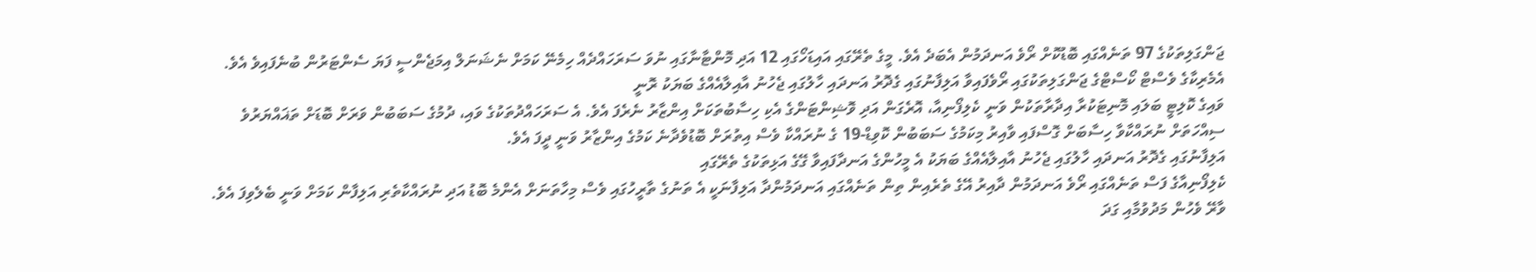ޖަންގަލިތަކުގެ 97 ތަނެއްގައި ބޮޑުކޮށް ރޯވެ އަނދަމުން އެބަދެ އެވެ. މީގެ ތެރޭގައި އައިޑަހޯގައި 12 އަދި މޮންޓާނާގައި ނުވަ ސަރަހައްދެއް ހިމެނޭ ކަމަށް ނެޝަނަލް އިމަޖެންސީ ފަޔަ ސެންޓަރުން ބުނެފައިވެ އެވެ.
އެމެރިކާގެ ވެސްޓް ކޯސްޓްގެ ޖަންގަލިތަކުގައި ރޯވެފައިވާ އަލިފާނުގައި ގެދޮރު އަނދައި ހާލުގައި ޖެހުނު އާއިލާއެއްގެ ބަޔަކު ރޮނީ
ވައިގެ ކޮލިޓީ ބަލައި މޮނިޓަކުރާ އިދާރާތަކުން ވަނީ ކެލިފޯނިއާ، އޮރެގަން އަދި ވޮޝިންޓަންގެ އެކި ހިސާބުތަކަށް އިންޒާރު ނެރެފަ އެވެ. އެ ސަރަހައްދުތަކުގެ ވައި، ދުމުގެ ސަބަބުން ވަރަށް ބޮޑަށް ތަޣައްޔަރުވެ ސިއްހަތަށް ނުރައްކާވާ ހިސާބަށް ގޮސްފައި ވާއިރު މިކަމުގެ ސަބަބުން ކޮވިޑް-19 ގެ ނުރައްކާ ވެސް އިތުރަށް ބޮޑުވެދާނެ ކަމުގެ އިންޒާރު ވަނީ ދީފަ އެވެ.
އަލިފާނުގައި ގެދޮރު އަނދައި ހާލުގައި ޖެހުނު އާއިލާއެއްގެ ބަޔަކު އެ މީހުންގެ އަނދާފައިވާ ގޭގެ އަޅިތަކުގެ ތެރޭގައި
ކެލިފޯނިއާގެ ފަސް ތަނެއްގައި ރޯވެ އަނދަމުން ދާއިރު އޭގެ ތެރެއިން ތިން ތަނެއްގައި އަނދަމުންދާ އަލިފާނަކީ އެ ތަނުގެ ތާރީހުގައި ވެސް މިހާތަނަށް އެންމެ ބޮޑު އަދި ނުރައްކާތެރި އަލިފާން ކަމަށް ވަނީ ބެލެވިފަ އެވެ. ވާރޭ ވެހުން މަދުވުމާއި ގަދަ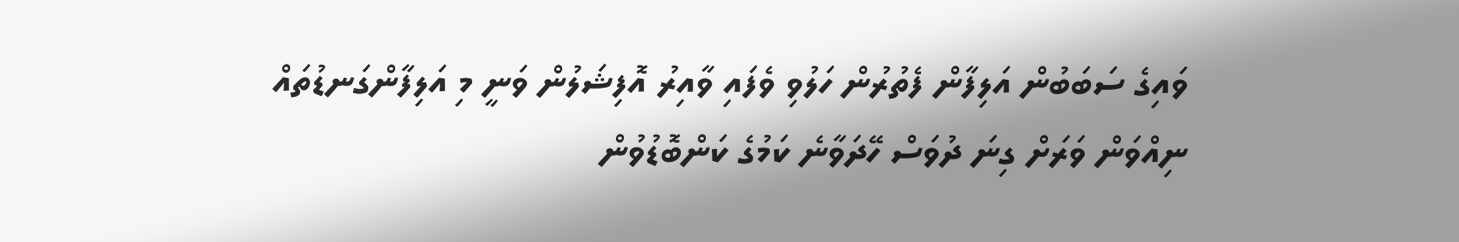ވައިގެ ސަބަބުން އަލިފާން ފެތުރުން ހަލުވި ވެފައި ވާއިރު އޮފިޝަލުން ވަނީ މި އަލިފާންގަނޑުތައް ނިއްވަން ވަރަށް ގިނަ ދުވަސް ހޭދަވާނެ ކަމުގެ ކަންބޮޑުވުން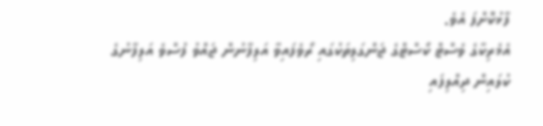ފާޅުކޮށްފަ އެވެ.
އެމެރިކާގެ ވެސްޓް ކޯސްޓްގެ ޖަންގަލިތަކުގައި ރޯވެފައިވާ އަލިފާނުން ޖައްވު ފުސްވެ އަލިފާނުގެ ކުލައިން ދިއްލިފައި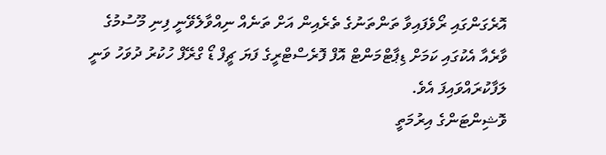އޮރެގަންގައި ރޯވެފައިވާ ތަންތަނުގެ ތެރެއިން އަށް ތަނެއް ނިއްވާލެވޭނީ ފިނި މޫސުމުގެ ވާރެއާ އެކުގައި ކަމަށް ޑިޕާޓްމަންޓް އޮފް ފޮރެސްޓްރީގެ ފަޔަ ޗީފް ޑޯ ގްރޭފް ހުކުރު ދުވަހު ވަނީ ލަފާކުރައްވައިފަ އެވެ.
ވޮޝިންޓަންގެ އިރުމަތީ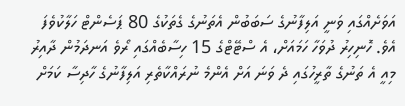އަވަށެއްގައި ވަނީ އަލިފާނުގެ ސަބަބުން އެތަނުގެ ގެތަކުގެ 80 ޕަސެންޓް ހަލާކުވެފަ އެވެ. ހޮނިހިރު ދުވަހާ ހަމައަށް، އެ ސްޓޭޓްގެ 15 ހިސާބެއްގައި ރޯވެ އަނދަމުން ދާއިރު މިއީ އެ ތަނުގެ ތާރީހުގައި ދެ ވަނަ އަށް އެންމެ ނުރައްކާތެރި އަލިފާނުގެ ހާދިސާ ކަމަށް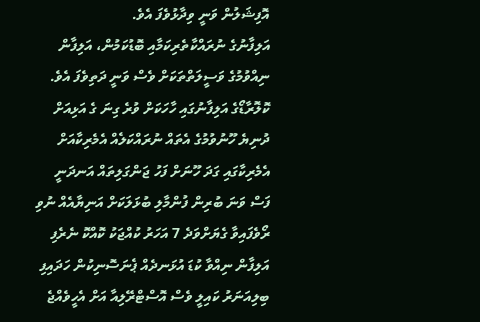އޮފިޝަލުން ވަނީ ވިދާޅުވެފަ އެވެ.
އަލިފާނުގެ ނުރައްކާތެރިކަމާއި ބޮޑުކަމުން، އަލިފާން ނިއްވުމުގެ ވަސީލަތްތަކަށް ވެސް ވަނީ ދަތިވެފަ އެވެ.
ކޮލޮރާޑޯގެ އަލިފާނުގައި ހާހަކަށް ވުރެ ގިނަ ގެ އަޅިއަށް
ދުނިޔެ ހޫނުވުމުގެ އެތައް ނުރައްކަލެއް އެމެރިކާއަށް
އެމެރިކާގައި ގަދަ ހޫނަށް ފަހު ޖަންގަލިތައް އަނދަނީ
ފަސް ވަނަ ބުރިން ފުންމާލި ބުޅަލަކަށް އަނިޔާއެއް ނުވި
ރޯވެފައިވާ ގެޔަށްވަދެ 7 އަހަރު ކުއްޖަކު ކޮއްކޮ ނެރެފި
އަލިފާން ނިއްވާ ކުޑަ އުޅަނދެއް ޕެނަސޮނިކުން ހަދައިފި
ބިލިއަނަރު ކައިލީ ވެސް އޮސްޓްރޭލިއާ އަށް އެހީވެއްޖެ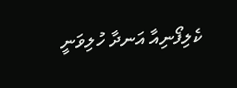ކެލިފޯނިއާ އަނދާ ހުލިވަނީ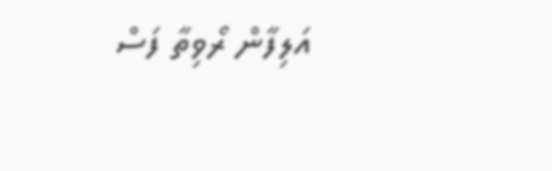އަލިފާން ރޯވިތާ ފަސް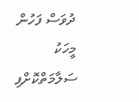ދުވަސް ފަހުން މީހަކު ސަލާމަތްކޮށްފި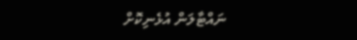ނައްޓާލަން އުޅެނިކޮށް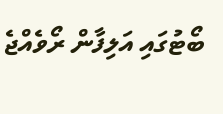ބޯޓުގައި އަލިފާން ރޯވެއްޖެ